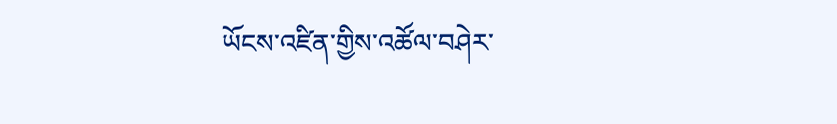ཡོངས་འཛིན་གྱིས་འཚོལ་བཤེར་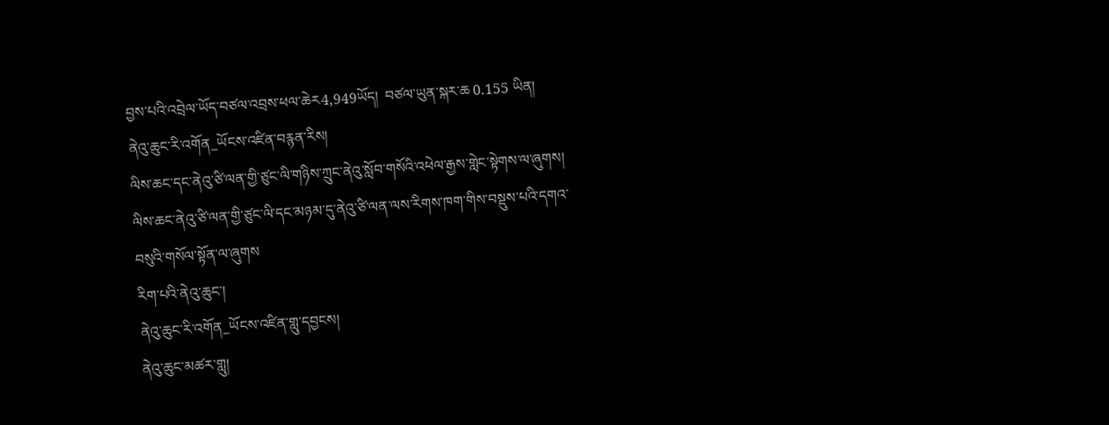བྱས་པའི་འབྲེལ་ཡོད་བཙལ་འབྲས་ཕལ་ཆེར4,949ཡོད།  བཙལ་ཡུན་སྐར་ཆ 0.155 ཡིན།
ནེའུ་ཆུང་རི་འགོན_ཡོངས་འཛིན་བརྙན་རིས།
ལིས་ཆང་དང་ནེའུ་ཙི་ལན་གྱི་ཙུང་ལི་གཉིས་ཀྲུང་ནེའུ་སློབ་གསོའི་འཕེལ་རྒྱས་གླེང་སྟེགས་ལ་ཞུགས།
ལིས་ཆང་ནེའུ་ཙི་ལན་གྱི་ཙུང་ལི་དང་མཉམ་དུ་ནེའུ་ཙི་ལན་ལས་རིགས་ཁག་གིས་བསྡུས་པའི་དགའ་བསུའི་གསོལ་སྟོན་ལ་ཞུགས
རིག་པའི་ནེའུ་ཆུང་།
ནེའུ་ཆུང་རི་འགོན_ཡོངས་འཛིན་གླུ་དབྱངས།
ནེའུ་ཆུང་མཚར་གླུ།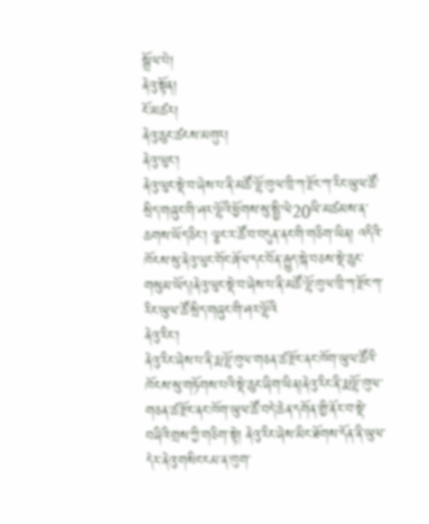སྒྲོལ་པེ།
ནེའུ་སྟོན།
ངོ་མཚར།
ནེའུ་ཆུང་ཚངས་མགུར།
ནེའུ་ལུང་།
ནེའུ་ལུང་སྡེ་བ་ཞེས་པ་ནི་མཚོ་ལྷོ་ཁུལ་ཁྲི་ཀ་རྫོང་ཀ་རིང་ཡུལ་ཚོ་སྲིད་གཞུང་གི་ཤར་ལྷོའི་ཕྱོགས་སུ་སྤྱི་ལེ20ཡི་མཚམས་ན་ཆགས་ཡོད་ཅིང་། ལྕང་ར་ཚོ་བ་བདུན་ནང་གི་གཅིག་ཡིན། འདིའི་ཁོངས་སུ་ནེའུ་ལུང་གོང་ཞོལ་དང་བོན་རྒྱུད་སྐེ་བཅས་སྡེ་ཆུང་གསུམ་ཡོད།ནེའུ་ལུང་སྡེ་བ་ཞེས་པ་ནི་མཚོ་ལྷོ་ཁུལ་ཁྲི་ཀ་རྫོང་ཀ་རིང་ཡུལ་ཚོ་སྲིད་གཞུང་གི་ཤར་ལྷོའི
ནེའུ་རིང་།
ནེའུ་རིང་ཞེས་པ་ནི་རྨ་ལྷོ་ཁུལ་གཅན་ཚ་རྫོང་ནང་ཁོག་ཡུལ་ཚོའི་ཁོངས་སུ་གཏོགས་པའི་སྡེ་ཆུང་ཞིག་ཡིན།ནེའུ་རིང་ནི་རྨ་ལྷོ་ཁུལ་གཅན་ཚ་རྫོང་ནང་ཁོག་ཡུལ་ཚོ་བདེ་ཆེན་དགོན་གྱི་ནོར་བ་སྡེ་བཞིའི་གྲས་ཀྱི་གཅིག་སྟེ། ནེའུ་རིང་ཞེས་མིང་ཐོགས་དོན་ནི་ཡུལ་དེར་ནེའུ་གསིང་ངམ་ན་ཁུག་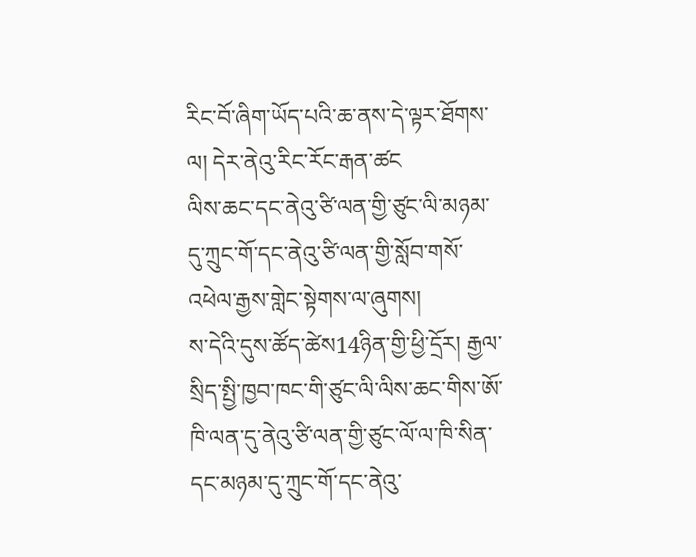རིང་བོ་ཞིག་ཡོད་པའི་ཆ་ནས་དེ་ལྟར་ཐོགས་ལ། དེར་ནེའུ་རིང་རོང་རྒན་ཚང
ལིས་ཆང་དང་ནེའུ་ཙི་ལན་གྱི་ཙུང་ལི་མཉམ་དུ་ཀྲུང་གོ་དང་ནེའུ་ཙི་ལན་གྱི་སློབ་གསོ་འཕེལ་རྒྱས་གླེང་སྟེགས་ལ་ཞུགས།
ས་དེའི་དུས་ཚོད་ཚེས14ཉིན་གྱི་ཕྱི་དྲོར། རྒྱལ་སྲིད་སྤྱི་ཁྱབ་ཁང་གི་ཙུང་ལི་ལིས་ཆང་གིས་ཨོ་ཁི་ལན་དུ་ནེའུ་ཙི་ལན་གྱི་ཙུང་ལོ་ལ་ཁི་སིན་དང་མཉམ་དུ་ཀྲུང་གོ་དང་ནེའུ་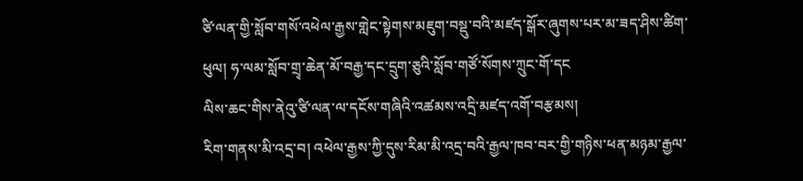ཙི་ལན་གྱི་སློབ་གསོ་འཕེལ་རྒྱས་གླེང་སྟེགས་མཇུག་བསྡུ་བའི་མཛད་སྒོར་ཞུགས་པར་མ་ཟད་ཤིས་ཚིག་ཕུལ། ཧ་ལམ་སློབ་གྲྭ་ཆེན་མོ་བརྒྱ་དང་དྲུག་ཅུའི་སློབ་གཙོ་སོགས་ཀྲུང་གོ་དང
ལིས་ཆང་གིས་ནེའུ་ཙི་ལན་ལ་དངོས་གཞིའི་འཚམས་འདྲི་མཛད་འགོ་བརྩམས།
རིག་གནས་མི་འདྲ་བ། འཕེལ་རྒྱས་ཀྱི་དུས་རིམ་མི་འདྲ་བའི་རྒྱལ་ཁབ་བར་གྱི་གཉིས་ཕན་མཉམ་རྒྱལ་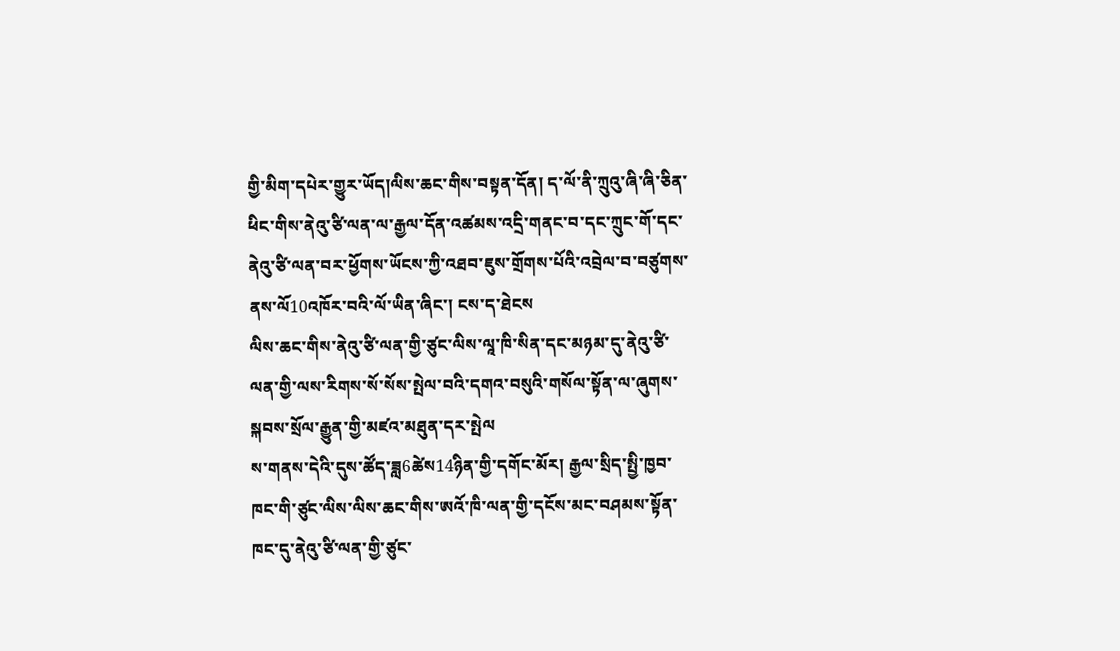གྱི་མིག་དཔེར་གྱུར་ཡོད།ལིས་ཆང་གིས་བསྟན་དོན། ད་ལོ་ནི་ཀྲུའུ་ཞི་ཞི་ཅིན་ཕིང་གིས་ནེའུ་ཙི་ལན་ལ་རྒྱལ་དོན་འཚམས་འདྲི་གནང་བ་དང་ཀྲུང་གོ་དང་ནེའུ་ཙི་ལན་བར་ཕྱོགས་ཡོངས་ཀྱི་འཐབ་ཇུས་གྲོགས་པོའི་འབྲེལ་བ་བཙུགས་ནས་ལོ10འཁོར་བའི་ལོ་ཡིན་ཞིང་། ངས་ད་ཐེངས
ལིས་ཆང་གིས་ནེའུ་ཙི་ལན་གྱི་ཙུང་ལིས་ལཱ་ཁི་སིན་དང་མཉམ་དུ་ནེའུ་ཙི་ལན་གྱི་ལས་རིགས་སོ་སོས་སྤེལ་བའི་དགའ་བསུའི་གསོལ་སྟོན་ལ་ཞུགས་སྐབས་སྲོལ་རྒྱུན་གྱི་མཛའ་མཐུན་དར་སྤེལ
ས་གནས་དེའི་དུས་ཚོད་ཟླ6ཚེས14ཉིན་གྱི་དགོང་མོར། རྒྱལ་སྲིད་སྤྱི་ཁྱབ་ཁང་གི་ཙུང་ལིས་ལིས་ཆང་གིས་ཨའོ་ཁི་ལན་གྱི་དངོས་མང་བཤམས་སྟོན་ཁང་དུ་ནེའུ་ཙི་ལན་གྱི་ཙུང་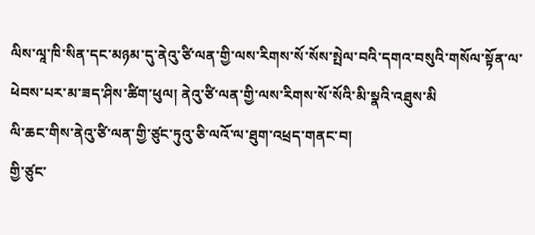ལིས་ལཱ་ཁི་སིན་དང་མཉམ་དུ་ནེའུ་ཙི་ལན་གྱི་ལས་རིགས་སོ་སོས་སྤེལ་བའི་དགའ་བསུའི་གསོལ་སྟོན་ལ་ཕེབས་པར་མ་ཟད་ཤིས་ཚིག་ཕུལ། ནེའུ་ཙི་ལན་གྱི་ལས་རིགས་སོ་སོའི་མི་སྣའི་འཐུས་མི
ལི་ཆང་གིས་ནེའུ་ཙི་ལན་གྱི་ཙུང་ཏུའུ་ཅི་ལའོ་ལ་ཐུག་འཕྲད་གནང་བ།
གྱི་ཙུང་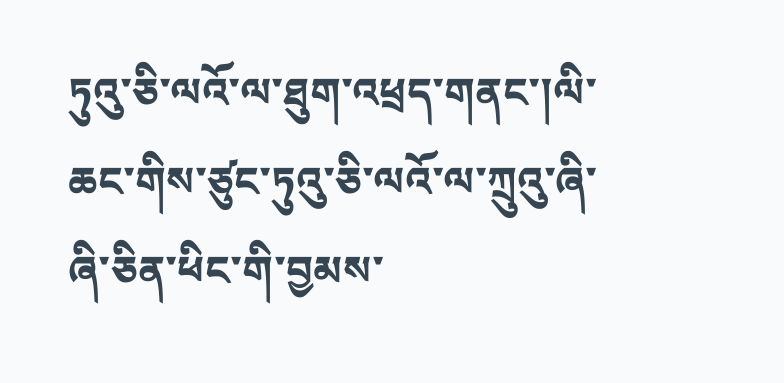ཏུའུ་ཅི་ལའོ་ལ་ཐུག་འཕྲད་གནང་།ལི་ཆང་གིས་ཙུང་ཏུའུ་ཅི་ལའོ་ལ་ཀྲུའུ་ཞི་ཞི་ཅིན་ཕིང་གི་བྱམས་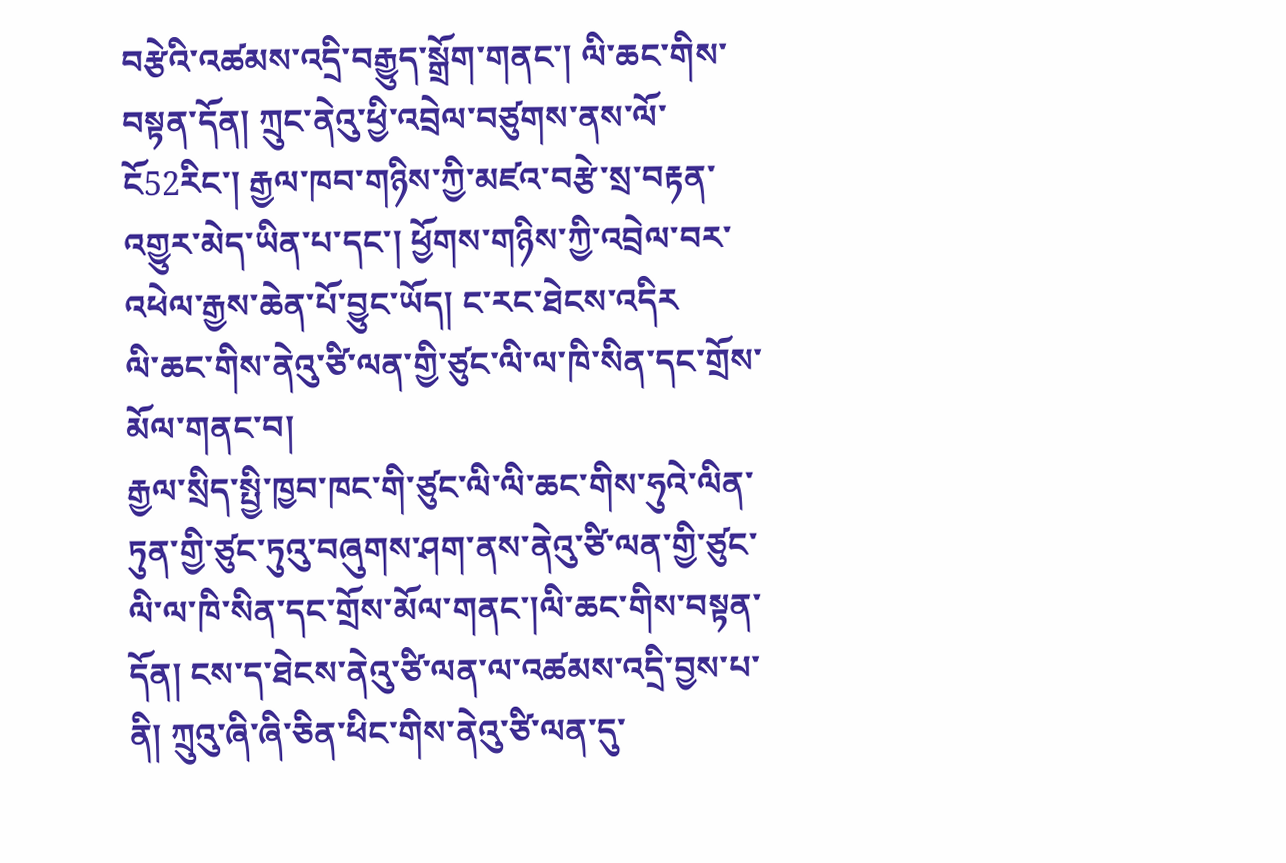བརྩེའི་འཚམས་འདྲི་བརྒྱུད་སྒྲོག་གནང་། ལི་ཆང་གིས་བསྟན་དོན། ཀྲུང་ནེའུ་ཕྱི་འབྲེལ་བཙུགས་ནས་ལོ་ངོ52རིང་། རྒྱལ་ཁབ་གཉིས་ཀྱི་མཛའ་བརྩེ་སྲ་བརྟན་འགྱུར་མེད་ཡིན་པ་དང་། ཕྱོགས་གཉིས་ཀྱི་འབྲེལ་བར་འཕེལ་རྒྱས་ཆེན་པོ་བྱུང་ཡོད། ང་རང་ཐེངས་འདིར
ལི་ཆང་གིས་ནེའུ་ཙི་ལན་གྱི་ཙུང་ལི་ལ་ཁི་སིན་དང་གྲོས་མོལ་གནང་བ།
རྒྱལ་སྲིད་སྤྱི་ཁྱབ་ཁང་གི་ཙུང་ལི་ལི་ཆང་གིས་ཧུའེ་ལིན་ཏུན་གྱི་ཙུང་ཏུའུ་བཞུགས་ཤག་ནས་ནེའུ་ཙི་ལན་གྱི་ཙུང་ལི་ལ་ཁི་སིན་དང་གྲོས་མོལ་གནང་།ལི་ཆང་གིས་བསྟན་དོན། ངས་ད་ཐེངས་ནེའུ་ཙི་ལན་ལ་འཚམས་འདྲི་བྱས་པ་ནི། ཀྲུའུ་ཞི་ཞི་ཅིན་ཕིང་གིས་ནེའུ་ཙི་ལན་དུ་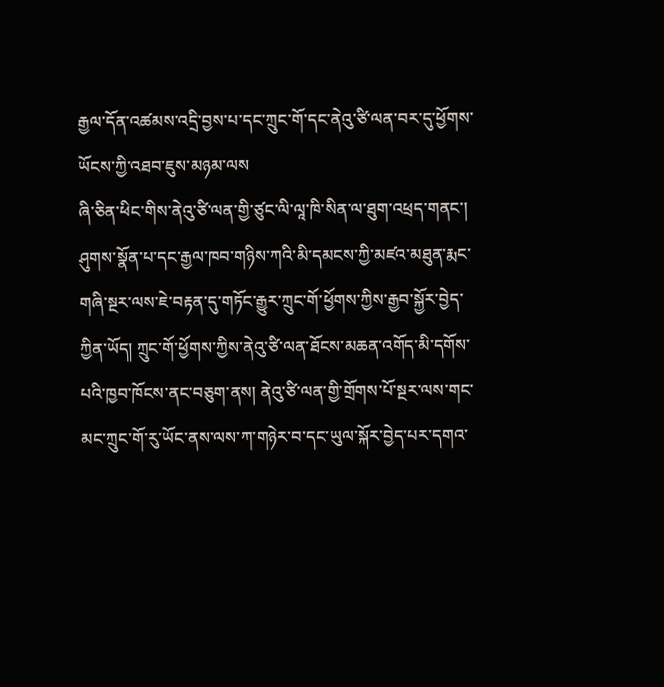རྒྱལ་དོན་འཚམས་འདྲི་བྱས་པ་དང་ཀྲུང་གོ་དང་ནེའུ་ཙི་ལན་བར་དུ་ཕྱོགས་ཡོངས་ཀྱི་འཐབ་ཇུས་མཉམ་ལས
ཞི་ཅིན་ཕིང་གིས་ནེའུ་ཙི་ལན་གྱི་ཙུང་ལི་ལཱ་ཁི་སིན་ལ་ཐུག་འཕྲད་གནང་།
ཤུགས་སྣོན་པ་དང་རྒྱལ་ཁབ་གཉིས་ཀའི་མི་དམངས་ཀྱི་མཛའ་མཐུན་རྨང་གཞི་སྔར་ལས་ཇེ་བརྟན་དུ་གཏོང་རྒྱུར་ཀྲུང་གོ་ཕྱོགས་ཀྱིས་རྒྱབ་སྐྱོར་བྱེད་ཀྱིན་ཡོད། ཀྲུང་གོ་ཕྱོགས་ཀྱིས་ནེའུ་ཙི་ལན་ཐོངས་མཆན་འགོད་མི་དགོས་པའི་ཁྱབ་ཁོངས་ནང་བཅུག་ནས། ནེའུ་ཙི་ལན་གྱི་གྲོགས་པོ་སྔར་ལས་གང་མང་ཀྲུང་གོ་རུ་ཡོང་ནས་ལས་ཀ་གཉེར་བ་དང་ཡུལ་སྐོར་བྱེད་པར་དགའ་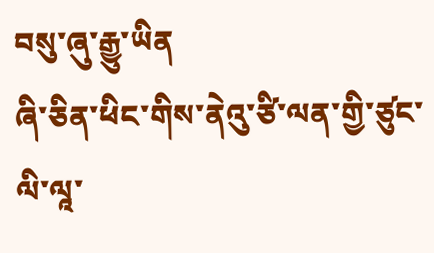བསུ་ཞུ་རྒྱུ་ཡིན
ཞི་ཅིན་ཕིང་གིས་ནེའུ་ཙི་ལན་གྱི་ཙུང་ལི་ལཱ་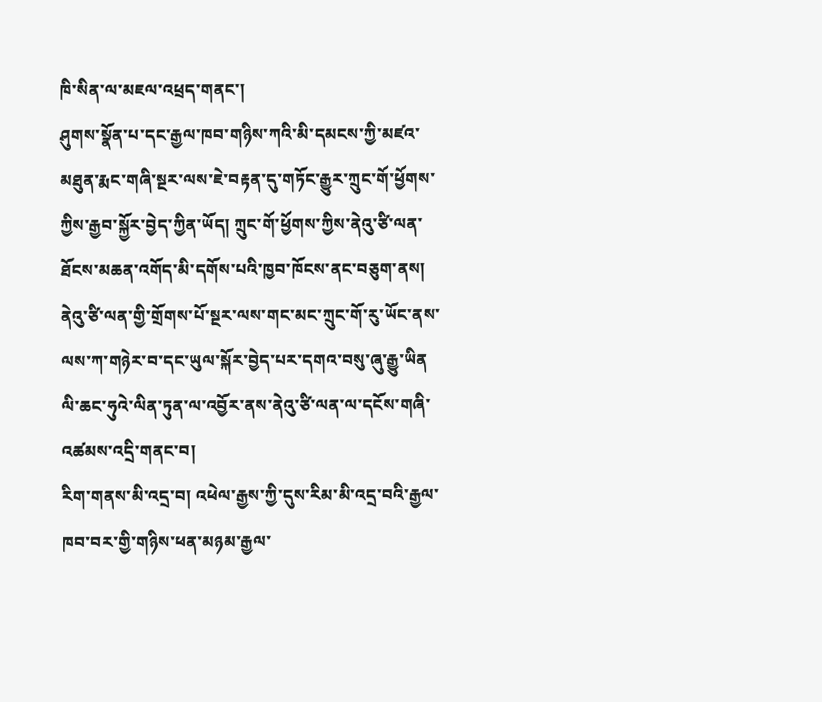ཁི་སིན་ལ་མཇལ་འཕྲད་གནང་།
ཤུགས་སྣོན་པ་དང་རྒྱལ་ཁབ་གཉིས་ཀའི་མི་དམངས་ཀྱི་མཛའ་མཐུན་རྨང་གཞི་སྔར་ལས་ཇེ་བརྟན་དུ་གཏོང་རྒྱུར་ཀྲུང་གོ་ཕྱོགས་ཀྱིས་རྒྱབ་སྐྱོར་བྱེད་ཀྱིན་ཡོད། ཀྲུང་གོ་ཕྱོགས་ཀྱིས་ནེའུ་ཙི་ལན་ཐོངས་མཆན་འགོད་མི་དགོས་པའི་ཁྱབ་ཁོངས་ནང་བཅུག་ནས། ནེའུ་ཙི་ལན་གྱི་གྲོགས་པོ་སྔར་ལས་གང་མང་ཀྲུང་གོ་རུ་ཡོང་ནས་ལས་ཀ་གཉེར་བ་དང་ཡུལ་སྐོར་བྱེད་པར་དགའ་བསུ་ཞུ་རྒྱུ་ཡིན
ལི་ཆང་ཧུའེ་ལིན་ཏུན་ལ་འབྱོར་ནས་ནེའུ་ཙི་ལན་ལ་དངོས་གཞི་འཚམས་འདྲི་གནང་བ།
རིག་གནས་མི་འདྲ་བ། འཕེལ་རྒྱས་ཀྱི་དུས་རིམ་མི་འདྲ་བའི་རྒྱལ་ཁབ་བར་གྱི་གཉིས་ཕན་མཉམ་རྒྱལ་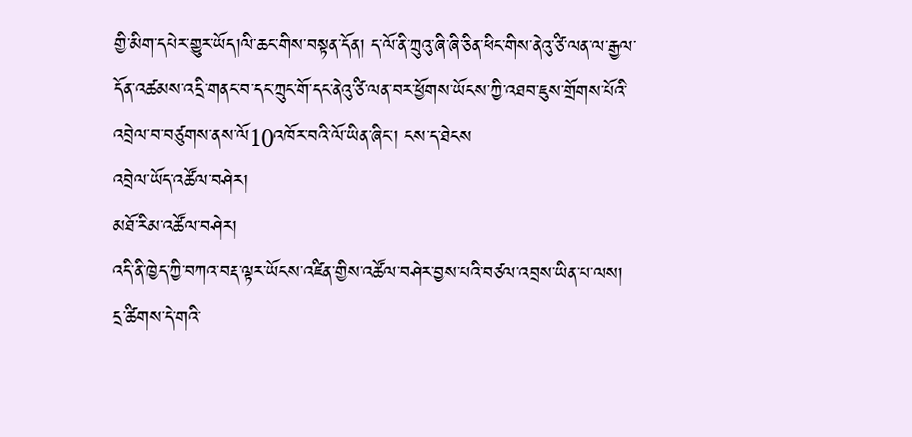གྱི་མིག་དཔེར་གྱུར་ཡོད།ལི་ཆང་གིས་བསྟན་དོན། ད་ལོ་ནི་ཀྲུའུ་ཞི་ཞི་ཅིན་ཕིང་གིས་ནེའུ་ཙི་ལན་ལ་རྒྱལ་དོན་འཚམས་འདྲི་གནང་བ་དང་ཀྲུང་གོ་དང་ནེའུ་ཙི་ལན་བར་ཕྱོགས་ཡོངས་ཀྱི་འཐབ་ཇུས་གྲོགས་པོའི་འབྲེལ་བ་བཙུགས་ནས་ལོ10འཁོར་བའི་ལོ་ཡིན་ཞིང་། ངས་ད་ཐེངས
འབྲེལ་ཡོད་འཚོལ་བཤེར།
མཐོ་རིམ་འཚོལ་བཤེར།
འདི་ནི་ཁྱེད་ཀྱི་བཀའ་བརྡ་ལྟར་ཡོངས་འཛིན་གྱིས་འཚོལ་བཤེར་བྱས་པའི་བཙལ་འབྲས་ཡིན་པ་ལས། དྲ་ཚིགས་དེ་གའི་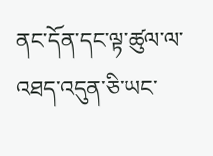ནང་དོན་དང་ལྟ་ཚུལ་ལ་འཐད་འདུན་ཅི་ཡང་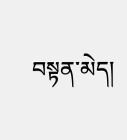བསྟན་མེད།